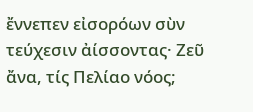ἔννεπεν εἰσορόων σὺν τεύχεσιν ἀίσσοντας· Ζεῦ ἄνα, τίς Πελίαο νόος;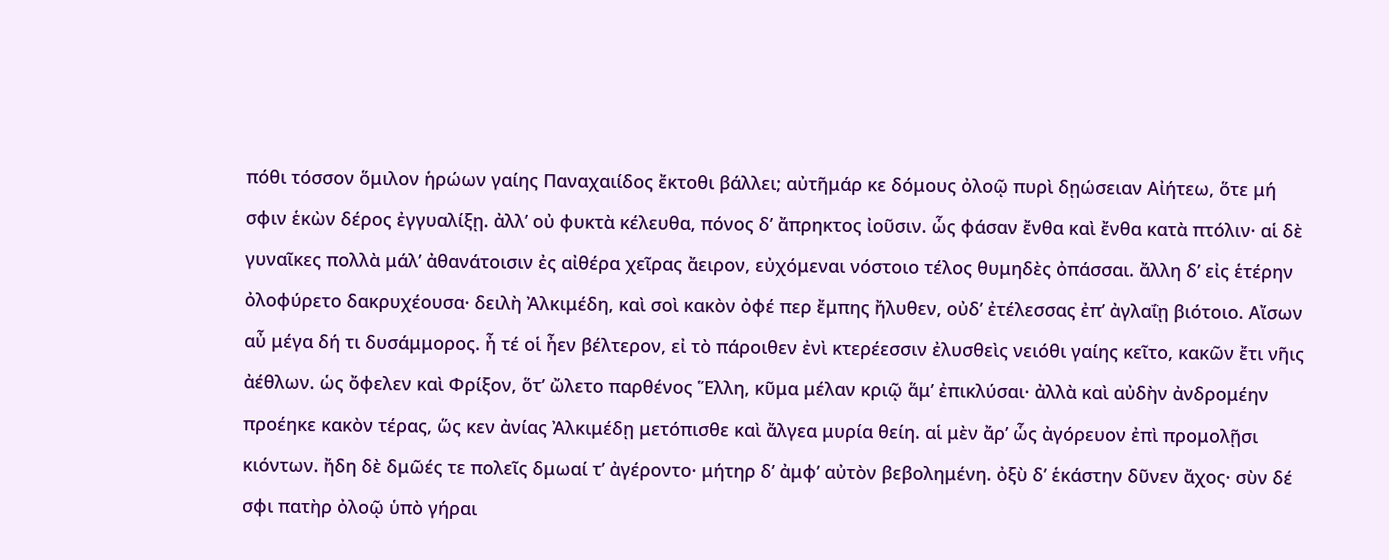πόθι τόσσον ὅμιλον ἡρώων γαίης Παναχαιίδος ἔκτοθι βάλλει; αὐτῆμάρ κε δόμους ὀλοῷ πυρὶ δῃώσειαν Αἰήτεω, ὅτε μή σφιν ἑκὼν δέρος ἐγγυαλίξῃ. ἀλλʼ οὐ φυκτὰ κέλευθα, πόνος δʼ ἄπρηκτος ἰοῦσιν. ὧς φάσαν ἔνθα καὶ ἔνθα κατὰ πτόλιν· αἱ δὲ γυναῖκες πολλὰ μάλʼ ἀθανάτοισιν ἐς αἰθέρα χεῖρας ἄειρον, εὐχόμεναι νόστοιο τέλος θυμηδὲς ὀπάσσαι. ἄλλη δʼ εἰς ἑτέρην ὀλοφύρετο δακρυχέουσα· δειλὴ Ἀλκιμέδη, καὶ σοὶ κακὸν ὀφέ περ ἔμπης ἤλυθεν, οὐδʼ ἐτέλεσσας ἐπʼ ἀγλαΐῃ βιότοιο. Αἴσων αὖ μέγα δή τι δυσάμμορος. ἦ τέ οἱ ἦεν βέλτερον, εἰ τὸ πάροιθεν ἐνὶ κτερέεσσιν ἐλυσθεὶς νειόθι γαίης κεῖτο, κακῶν ἔτι νῆις ἀέθλων. ὡς ὄφελεν καὶ Φρίξον, ὅτʼ ὤλετο παρθένος Ἕλλη, κῦμα μέλαν κριῷ ἅμʼ ἐπικλύσαι· ἀλλὰ καὶ αὐδὴν ἀνδρομέην προέηκε κακὸν τέρας, ὥς κεν ἀνίας Ἀλκιμέδῃ μετόπισθε καὶ ἄλγεα μυρία θείη. αἱ μὲν ἄρʼ ὧς ἀγόρευον ἐπὶ προμολῇσι κιόντων. ἤδη δὲ δμῶές τε πολεῖς δμωαί τʼ ἀγέροντο· μήτηρ δʼ ἀμφʼ αὐτὸν βεβολημένη. ὀξὺ δʼ ἑκάστην δῦνεν ἄχος· σὺν δέ σφι πατὴρ ὀλοῷ ὑπὸ γήραι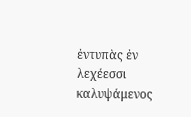ἐντυπὰς ἐν λεχέεσσι καλυψάμενος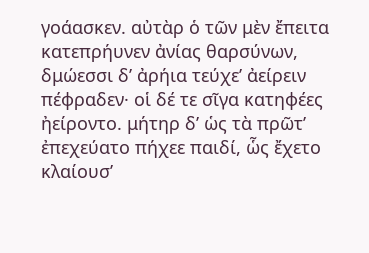γοάασκεν. αὐτὰρ ὁ τῶν μὲν ἔπειτα κατεπρήυνεν ἀνίας θαρσύνων, δμώεσσι δʼ ἀρήια τεύχεʼ ἀείρειν πέφραδεν· οἱ δέ τε σῖγα κατηφέες ἠείροντο. μήτηρ δʼ ὡς τὰ πρῶτʼ ἐπεχεύατο πήχεε παιδί, ὧς ἔχετο κλαίουσʼ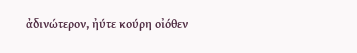ἀδινώτερον, ἠύτε κούρη οἰόθεν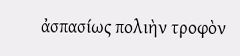ἀσπασίως πολιὴν τροφὸν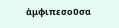ἀμφιπεσοῦσα